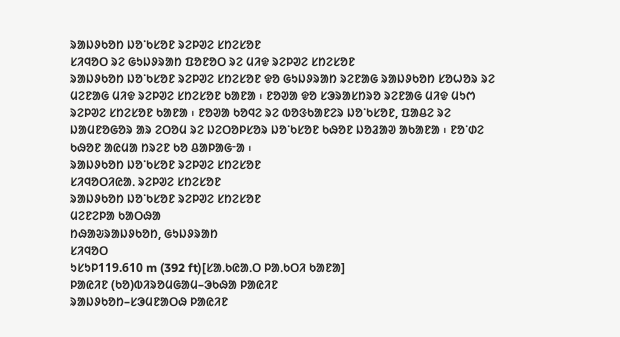ᱨᱟᱡᱽᱠᱚᱴ ᱡᱚᱸᱠᱥᱚᱱ ᱨᱮᱞᱣᱮ ᱥᱴᱮᱥᱚᱱ
ᱥᱤᱧᱚᱛ ᱨᱮ ᱜᱩᱡᱽᱨᱟᱴ ᱯᱚᱱᱚᱛ ᱨᱮ ᱢᱤᱫ ᱨᱮᱞᱣᱮ ᱥᱴᱮᱥᱚᱱ
ᱨᱟᱡᱽᱠᱚᱴ ᱡᱚᱸᱠᱥᱚᱱ ᱨᱮᱞᱣᱮ ᱥᱴᱮᱥᱚᱱ ᱫᱚ ᱜᱩᱡᱽᱨᱟᱴ ᱨᱮᱱᱟᱜ ᱨᱟᱡᱽᱠᱚᱴ ᱥᱚᱦᱚᱨ ᱨᱮ ᱢᱮᱱᱟᱜ ᱢᱤᱫ ᱨᱮᱞᱣᱮ ᱥᱴᱮᱥᱚᱱ ᱠᱟᱱᱟ ᱾ ᱱᱚᱣᱟ ᱫᱚ ᱥᱳᱨᱟᱥᱴᱨᱚ ᱨᱮᱱᱟᱜ ᱢᱤᱫ ᱢᱩᱬ ᱨᱮᱞᱣᱮ ᱥᱴᱮᱥᱚᱱ ᱠᱟᱱᱟ ᱾ ᱱᱚᱣᱟ ᱠᱚᱧᱮ ᱨᱮ ᱵᱚᱝᱠᱟᱱᱮᱨ ᱡᱚᱸᱠᱥᱚᱱ, ᱯᱟᱪᱮ ᱨᱮ ᱡᱟᱢᱱᱚᱜᱚᱨ ᱟᱨ ᱮᱛᱚᱢ ᱨᱮ ᱡᱮᱛᱚᱞᱥᱚᱨ ᱡᱚᱸᱠᱥᱚᱱ ᱠᱷᱚᱱ ᱡᱚᱲᱟᱣ ᱟᱠᱟᱱᱟ ᱾ ᱱᱚᱸᱰᱮ ᱠᱷᱚᱱ ᱟᱭᱢᱟ ᱴᱨᱮᱱ ᱠᱚ ᱪᱟᱞᱟᱜᱼᱟ ᱾
ᱨᱟᱡᱽᱠᱚᱴ ᱡᱚᱸᱠᱥᱚᱱ ᱨᱮᱞᱣᱮ ᱥᱴᱮᱥᱚᱱ
ᱥᱤᱧᱚᱛᱤᱭᱟᱹ ᱨᱮᱞᱣᱮ ᱥᱴᱮᱥᱚᱱ
ᱨᱟᱡᱽᱠᱚᱴ ᱡᱚᱸᱠᱥᱚᱱ ᱨᱮᱞᱣᱮ ᱥᱴᱮᱥᱚᱱ
ᱢᱮᱱᱮᱞᱟ ᱠᱟᱛᱷᱟ
ᱴᱷᱟᱶᱨᱟᱡᱽᱠᱚᱴ, ᱜᱩᱡᱽᱨᱟᱴ
ᱥᱤᱧᱚᱛ
ᱩᱥᱩᱞ119.610 m (392 ft)[ᱥᱟᱹᱠᱭᱟᱹᱛ ᱞᱟᱹᱠᱛᱤ ᱠᱟᱱᱟ]
ᱞᱟᱭᱤᱱ (ᱠᱚ)ᱵᱤᱨᱚᱢᱜᱟᱢ–ᱳᱠᱷᱟ ᱞᱟᱭᱤᱱ
ᱨᱟᱡᱽᱠᱚᱴ–ᱥᱳᱢᱱᱟᱛᱷ ᱞᱟᱭᱤᱱ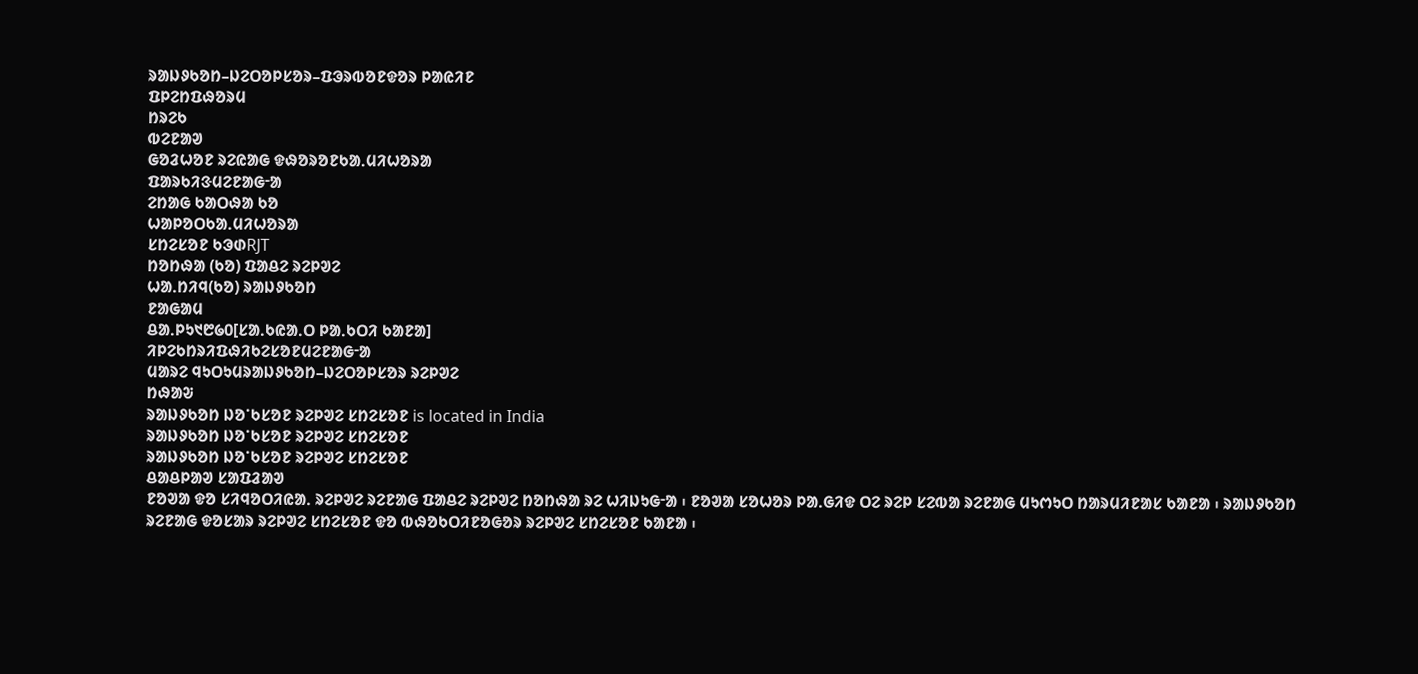ᱨᱟᱡᱽᱠᱚᱴ–ᱡᱮᱛᱚᱞᱥᱚᱨ–ᱯᱳᱨᱵᱚᱱᱫᱚᱨ ᱞᱟᱭᱤᱱ
ᱯᱞᱮᱴᱯᱷᱚᱨᱢ
ᱴᱨᱮᱠ
ᱵᱮᱱᱟᱣ
ᱜᱚᱲᱦᱚᱱ ᱨᱮᱭᱟᱜ ᱫᱷᱚᱨᱚᱱᱠᱟᱹᱢᱤᱦᱚᱨᱟ
ᱯᱟᱨᱠᱤᱝᱢᱮᱱᱟᱜᱼᱟ
ᱮᱴᱟᱜ ᱠᱟᱛᱷᱟ ᱠᱚ
ᱦᱟᱞᱚᱛᱠᱟᱹᱢᱤᱦᱚᱨᱟ
ᱥᱴᱮᱥᱚᱱ ᱠᱳᱰRJT
ᱴᱚᱴᱷᱟ (ᱠᱚ) ᱯᱟᱪᱮ ᱨᱮᱞᱣᱮ
ᱦᱟᱹᱴᱤᱧ(ᱠᱚ) ᱨᱟᱡᱽᱠᱚᱴ
ᱱᱟᱜᱟᱢ
ᱪᱟᱹᱞᱩ᱑᱘᱙᱐[ᱥᱟᱹᱠᱭᱟᱹᱛ ᱞᱟᱹᱠᱛᱤ ᱠᱟᱱᱟ]
ᱤᱞᱮᱠᱴᱨᱤᱯᱷᱤᱠᱮᱥᱚᱱᱢᱮᱱᱟᱜᱼᱟ
ᱢᱟᱨᱮ ᱧᱩᱛᱩᱢᱨᱟᱡᱽᱠᱚᱴ–ᱡᱮᱛᱚᱞᱥᱚᱨ ᱨᱮᱞᱣᱮ
ᱴᱷᱟᱶ
ᱨᱟᱡᱽᱠᱚᱴ ᱡᱚᱸᱠᱥᱚᱱ ᱨᱮᱞᱣᱮ ᱥᱴᱮᱥᱚᱱ is located in India
ᱨᱟᱡᱽᱠᱚᱴ ᱡᱚᱸᱠᱥᱚᱱ ᱨᱮᱞᱣᱮ ᱥᱴᱮᱥᱚᱱ
ᱨᱟᱡᱽᱠᱚᱴ ᱡᱚᱸᱠᱥᱚᱱ ᱨᱮᱞᱣᱮ ᱥᱴᱮᱥᱚᱱ
ᱪᱟᱪᱞᱟᱣ ᱥᱟᱯᱲᱟᱣ
ᱱᱚᱣᱟ ᱫᱚ ᱥᱤᱧᱚᱛᱤᱭᱟᱹ ᱨᱮᱞᱣᱮ ᱨᱮᱱᱟᱜ ᱯᱟᱪᱮ ᱨᱮᱞᱣᱮ ᱴᱚᱴᱷᱟ ᱨᱮ ᱦᱤᱡᱩᱜᱼᱟ ᱾ ᱱᱚᱣᱟ ᱥᱚᱦᱚᱨ ᱞᱟᱹᱜᱤᱫ ᱛᱮ ᱨᱮᱞ ᱥᱮᱵᱟ ᱨᱮᱱᱟᱜ ᱢᱩᱬᱩᱛ ᱴᱟᱨᱢᱤᱱᱟᱥ ᱠᱟᱱᱟ ᱾ ᱨᱟᱡᱽᱠᱚᱴ ᱨᱮᱱᱟᱜ ᱫᱚᱥᱟᱨ ᱨᱮᱞᱣᱮ ᱥᱴᱮᱥᱚᱱ ᱫᱚ ᱵᱷᱚᱠᱛᱤᱱᱚᱜᱚᱨ ᱨᱮᱞᱣᱮ ᱥᱴᱮᱥᱚᱱ ᱠᱟᱱᱟ ᱾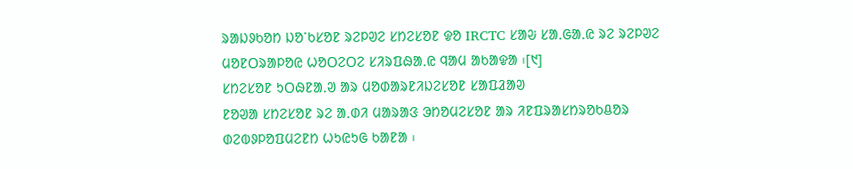ᱨᱟᱡᱽᱠᱚᱴ ᱡᱚᱸᱠᱥᱚᱱ ᱨᱮᱞᱣᱮ ᱥᱴᱮᱥᱚᱱ ᱫᱚ IRCTC ᱥᱟᱶ ᱥᱟᱹᱜᱟᱹᱭ ᱨᱮ ᱨᱮᱞᱣᱮ ᱢᱚᱱᱛᱨᱟᱞᱚᱭ ᱦᱚᱛᱮᱛᱮ ᱥᱤᱨᱯᱷᱟᱹᱭ ᱧᱟᱢ ᱟᱠᱟᱫᱟ ᱾[᱑]
ᱥᱴᱮᱥᱚᱱ ᱩᱛᱷᱱᱟᱹᱣ ᱟᱨ ᱢᱚᱰᱟᱨᱱᱤᱡᱮᱥᱚᱱ ᱥᱟᱯᱲᱟᱣ
ᱱᱚᱣᱟ ᱥᱴᱮᱥᱚᱱ ᱨᱮ ᱟᱹᱰᱤ ᱢᱟᱨᱟᱝ ᱳᱴᱚᱢᱮᱥᱚᱱ ᱟᱨ ᱤᱱᱯᱨᱟᱥᱴᱨᱚᱠᱪᱚᱨ ᱰᱮᱵᱽᱞᱚᱯᱢᱮᱱᱴ ᱦᱩᱭᱩᱜ ᱠᱟᱱᱟ ᱾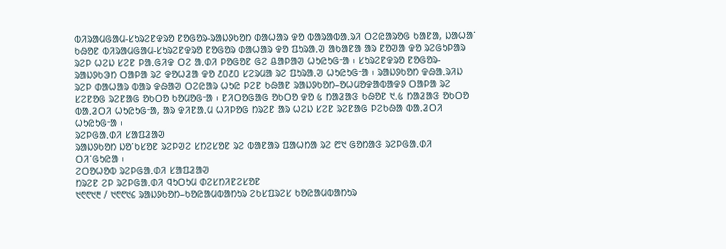ᱵᱤᱨᱟᱢᱜᱟᱢ-ᱥᱩᱨᱮᱱᱫᱨᱚ ᱱᱚᱜᱚᱨ-ᱨᱟᱡᱽᱠᱚᱴ ᱰᱟᱦᱟᱨ ᱫᱚ ᱵᱟᱨᱟᱵᱟᱹᱨᱤ ᱛᱮᱭᱟᱨᱚᱜ ᱠᱟᱱᱟ, ᱡᱟᱦᱟᱸ ᱠᱷᱚᱱ ᱵᱤᱨᱟᱢᱜᱟᱢ-ᱥᱩᱨᱮᱱᱫᱨᱚ ᱱᱚᱜᱚᱨ ᱰᱟᱦᱟᱨ ᱫᱚ ᱯᱩᱨᱟᱹᱣ ᱟᱠᱟᱱᱟ ᱟᱨ ᱱᱚᱣᱟ ᱫᱚ ᱨᱮᱜᱩᱞᱟᱨ ᱨᱮᱞ ᱦᱮᱡ ᱥᱮᱱ ᱞᱟᱹᱜᱤᱫ ᱛᱮ ᱟᱹᱰᱤ ᱞᱚᱜᱚᱱ ᱜᱮ ᱪᱟᱞᱟᱣ ᱦᱩᱭᱩᱜᱼᱟ ᱾ ᱥᱩᱨᱮᱱᱫᱨᱚ ᱱᱚᱜᱚᱨ-ᱨᱟᱡᱽᱠᱳᱴ ᱛᱟᱞᱟ ᱨᱮ ᱫᱚᱦᱲᱟ ᱫᱚ ᱒᱐᱒᱐ ᱥᱮᱨᱢᱟ ᱨᱮ ᱯᱩᱨᱟᱹᱣ ᱦᱩᱭᱩᱜᱼᱟ ᱾ ᱨᱟᱡᱽᱠᱚᱴ ᱫᱷᱟᱹᱨᱤᱡ ᱨᱮᱞ ᱰᱟᱦᱟᱨ ᱵᱟᱨ ᱫᱷᱟᱣ ᱛᱮᱭᱟᱨ ᱦᱩᱭ ᱞᱮᱱ ᱠᱷᱟᱱ ᱨᱟᱡᱽᱠᱚᱴ–ᱚᱦᱢᱚᱫᱟᱵᱟᱫᱽ ᱛᱟᱞᱟ ᱨᱮ ᱥᱮᱱᱚᱜ ᱨᱮᱱᱟᱜ ᱚᱠᱛᱚ ᱠᱚᱢᱚᱜᱼᱟ ᱾ ᱱᱤᱛᱚᱜᱟᱜ ᱚᱠᱛᱚ ᱫᱚ ᱕ ᱴᱟᱲᱟᱝ ᱠᱷᱚᱱ ᱑.᱕ ᱴᱟᱲᱟᱝ ᱚᱠᱛᱚ ᱵᱟᱹᱲᱛᱤ ᱦᱩᱭᱩᱜᱼᱟ, ᱟᱨ ᱫᱤᱱᱟᱹᱢ ᱦᱤᱞᱚᱜ ᱴᱨᱮᱱ ᱟᱨ ᱦᱮᱡ ᱥᱮᱱ ᱨᱮᱱᱟᱜ ᱞᱮᱠᱷᱟ ᱵᱟᱹᱲᱛᱤ ᱦᱩᱭᱩᱜᱼᱟ ᱾
ᱨᱮᱞᱜᱟᱹᱰᱤ ᱥᱟᱯᱲᱟᱣ
ᱨᱟᱡᱽᱠᱚᱴ ᱡᱚᱸᱠᱥᱚᱱ ᱨᱮᱞᱣᱮ ᱥᱴᱮᱥᱚᱱ ᱨᱮ ᱵᱟᱱᱟᱨ ᱯᱟᱦᱴᱟ ᱨᱮ ᱘᱑ ᱜᱚᱴᱟᱝ ᱨᱮᱞᱜᱟᱹᱰᱤ ᱛᱤᱸᱜᱩᱭᱟ ᱾
ᱮᱛᱚᱦᱚᱵ ᱨᱮᱞᱜᱟᱹᱰᱤ ᱥᱟᱯᱲᱟᱣ
ᱴᱨᱮᱱ ᱮᱞ ᱨᱮᱞᱜᱟᱹᱰᱤ ᱧᱩᱛᱩᱢ ᱰᱮᱥᱴᱤᱱᱮᱥᱚᱱ
᱑᱖᱖᱑᱓ / ᱑᱖᱖᱑᱔ ᱨᱟᱡᱽᱠᱚᱴ–ᱠᱚᱭᱟᱢᱵᱟᱴᱩᱨ ᱮᱠᱥᱯᱨᱮᱥ ᱠᱚᱭᱟᱢᱵᱟᱴᱩᱨ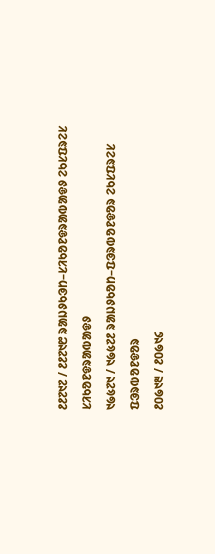᱒᱒᱗᱑᱗ / ᱒᱒᱗᱑᱘ ᱨᱟᱡᱽᱠᱳᱴ–ᱥᱤᱠᱚᱱᱫᱨᱟᱵᱟᱫᱽ ᱮᱠᱥᱯᱨᱮᱥ ᱥᱤᱠᱚᱱᱫᱨᱟᱵᱟᱫᱽ
᱑᱙᱕᱗᱑ / ᱑᱙᱕᱗᱒ ᱨᱟᱡᱽᱠᱚᱴ–ᱯᱳᱨᱵᱚᱱᱫᱚᱨ ᱮᱠᱥᱯᱨᱮᱥ ᱯᱳᱨᱵᱚᱱᱫᱚᱨ
᱒᱐᱙᱑᱓ / ᱒᱐᱙᱑᱔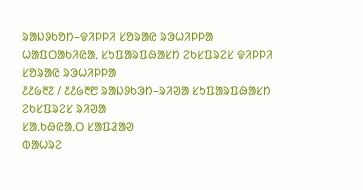ᱨᱟᱡᱽᱠᱚᱴ–ᱫᱤᱞᱞᱤ ᱥᱚᱨᱟᱭ ᱨᱳᱦᱤᱞᱞᱟ ᱦᱟᱯᱛᱟᱠᱤᱭᱟᱹ ᱥᱩᱯᱟᱨᱯᱷᱟᱥᱴ ᱮᱠᱥᱯᱨᱮᱥ ᱫᱤᱞᱞᱤ ᱥᱚᱨᱟᱭ ᱨᱳᱦᱤᱞᱞᱟ
᱒᱒᱙᱓᱗ / ᱒᱒᱙᱓᱘ ᱨᱟᱡᱽᱠᱳᱴ–ᱨᱤᱣᱟ ᱥᱩᱯᱟᱨᱯᱷᱟᱥᱴ ᱮᱠᱥᱯᱨᱮᱥ ᱨᱤᱣᱟ
ᱥᱟᱹᱠᱷᱭᱟᱹᱛ ᱥᱟᱯᱲᱟᱣ
ᱵᱟᱦᱨᱮ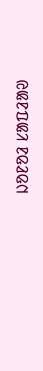ᱡᱚᱱᱚᱲ ᱥᱟᱯᱲᱟᱣ